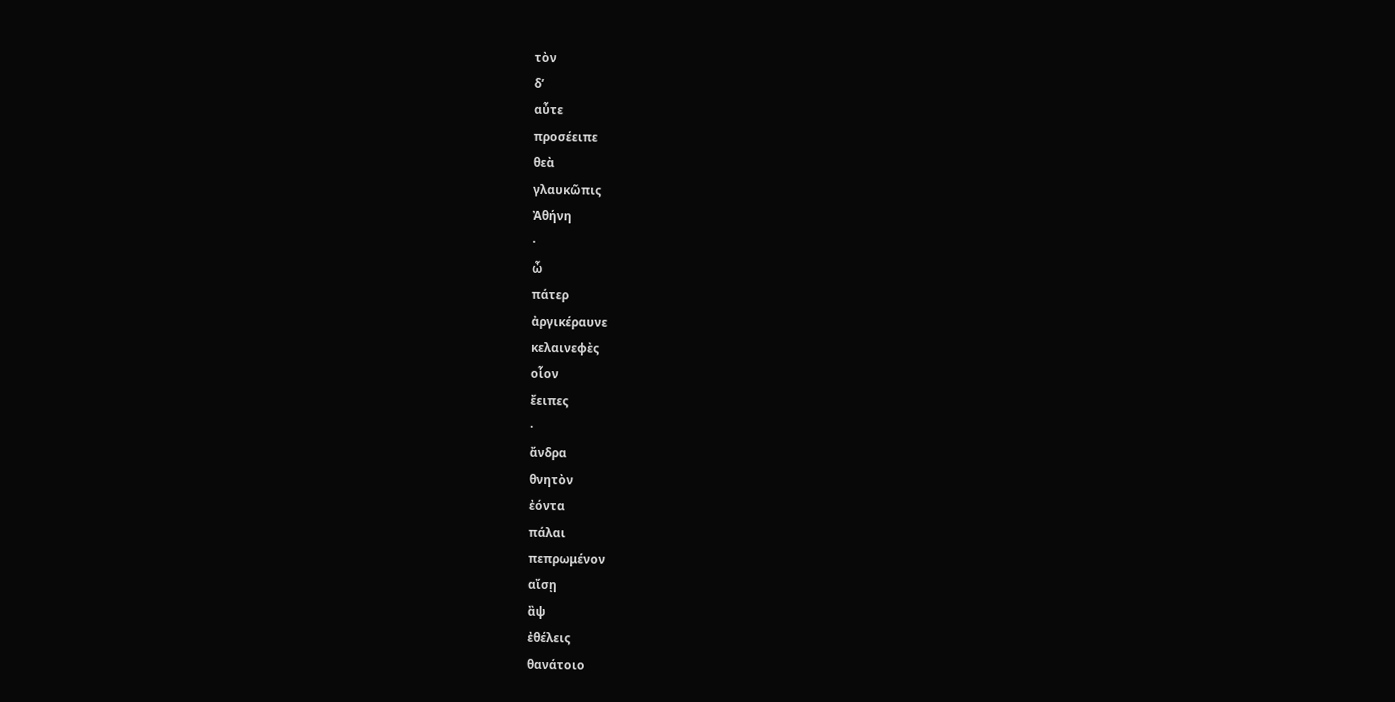τὸν
δʼ
αὖτε
προσέειπε
θεὰ
γλαυκῶπις
Ἀθήνη
·
ὦ
πάτερ
ἀργικέραυνε
κελαινεφὲς
οἷον
ἔειπες
·
ἄνδρα
θνητὸν
ἐόντα
πάλαι
πεπρωμένον
αἴσῃ
ἂψ
ἐθέλεις
θανάτοιο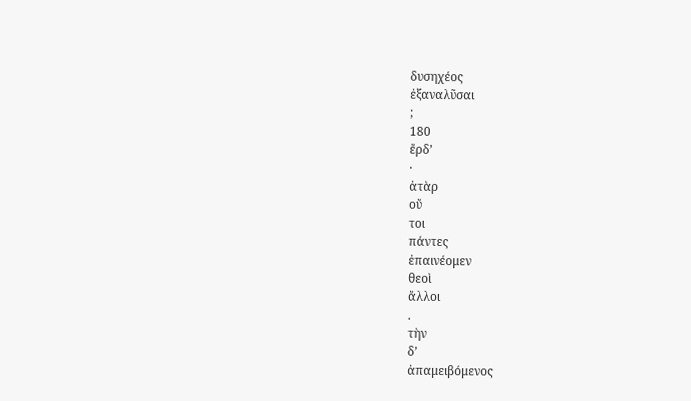δυσηχέος
ἐξαναλῦσαι
;
180
ἔρδʼ
·
ἀτὰρ
οὔ
τοι
πάντες
ἐπαινέομεν
θεοὶ
ἄλλοι
.
τὴν
δʼ
ἀπαμειβόμενος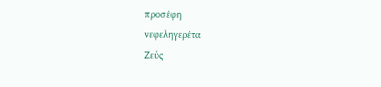προσέφη
νεφεληγερέτα
Ζεύς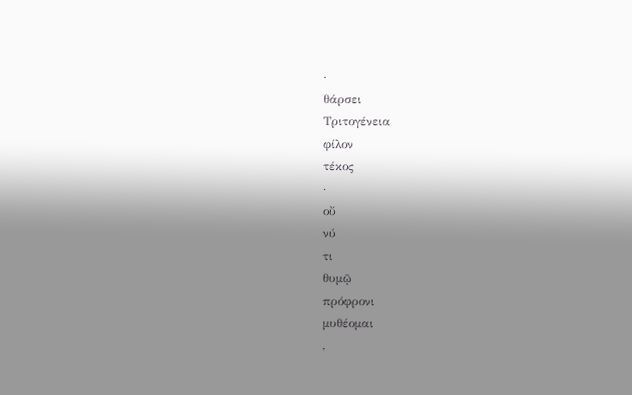·
θάρσει
Τριτογένεια
φίλον
τέκος
·
οὔ
νύ
τι
θυμῷ
πρόφρονι
μυθέομαι
,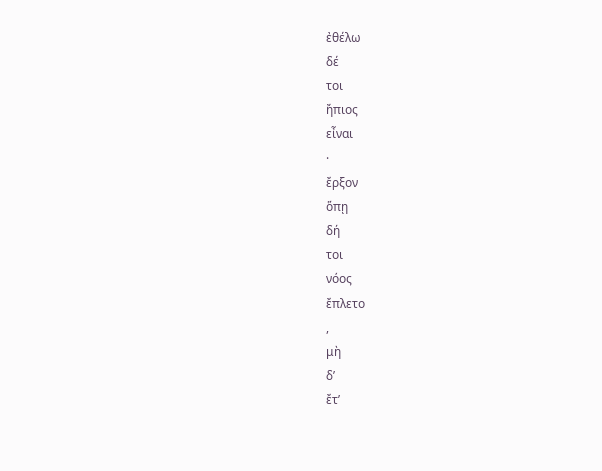ἐθέλω
δέ
τοι
ἤπιος
εἶναι
·
ἔρξον
ὅπῃ
δή
τοι
νόος
ἔπλετο
,
μὴ
δʼ
ἔτʼ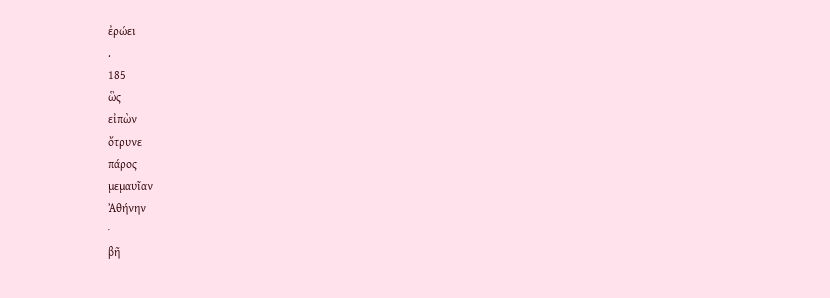ἐρώει
.
185
ὣς
εἰπὼν
ὄτρυνε
πάρος
μεμαυῖαν
Ἀθήνην
·
βῆ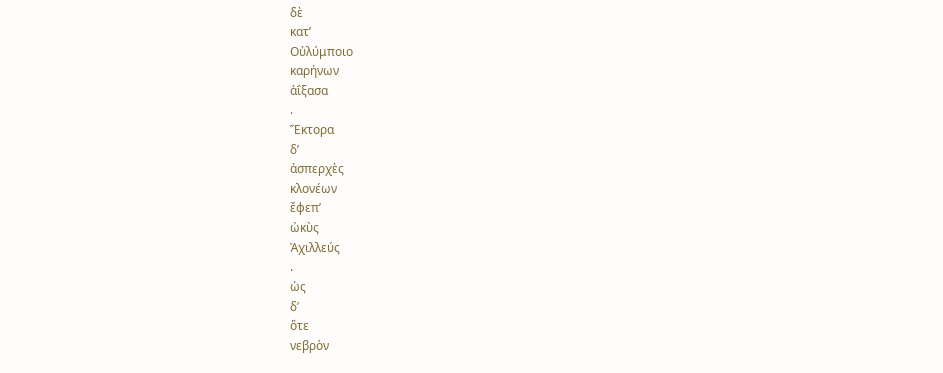δὲ
κατʼ
Οὐλύμποιο
καρήνων
ἀΐξασα
.
Ἕκτορα
δʼ
ἀσπερχὲς
κλονέων
ἔφεπʼ
ὠκὺς
Ἀχιλλεύς
.
ὡς
δʼ
ὅτε
νεβρὸν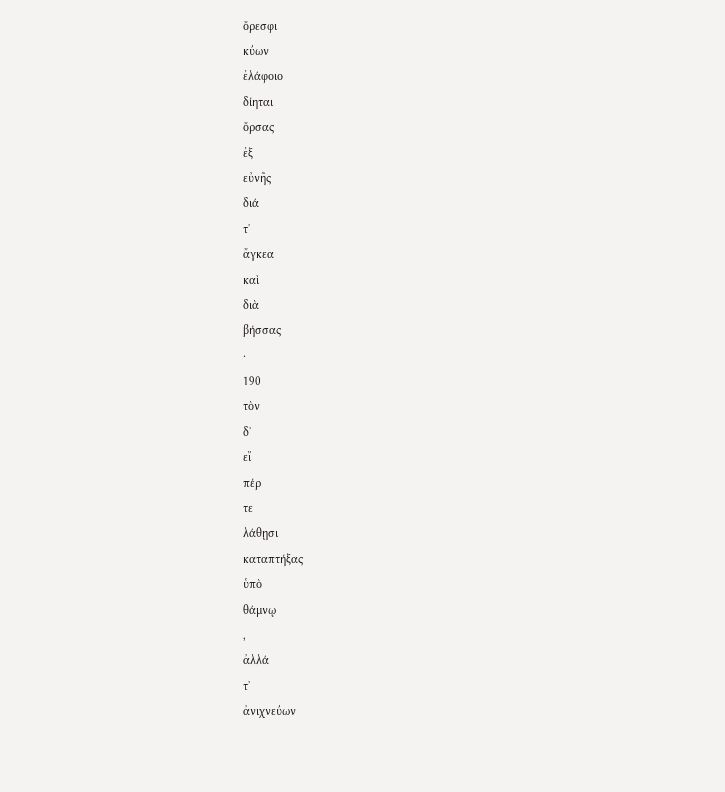ὄρεσφι
κύων
ἐλάφοιο
δίηται
ὄρσας
ἐξ
εὐνῆς
διά
τʼ
ἄγκεα
καὶ
διὰ
βήσσας
·
190
τὸν
δʼ
εἴ
πέρ
τε
λάθῃσι
καταπτήξας
ὑπὸ
θάμνῳ
,
ἀλλά
τʼ
ἀνιχνεύων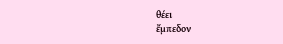θέει
ἔμπεδον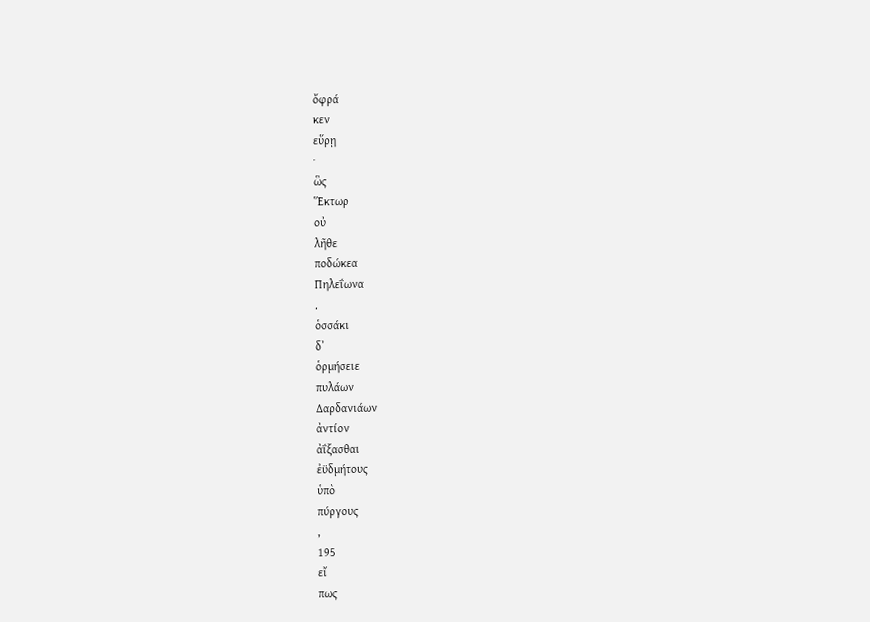ὄφρά
κεν
εὕρῃ
·
ὣς
Ἕκτωρ
οὐ
λῆθε
ποδώκεα
Πηλεΐωνα
.
ὁσσάκι
δʼ
ὁρμήσειε
πυλάων
Δαρδανιάων
ἀντίον
ἀΐξασθαι
ἐϋδμήτους
ὑπὸ
πύργους
,
195
εἴ
πως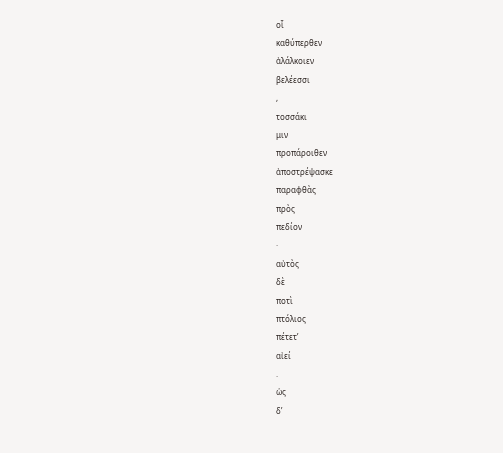οἷ
καθύπερθεν
ἀλάλκοιεν
βελέεσσι
,
τοσσάκι
μιν
προπάροιθεν
ἀποστρέψασκε
παραφθὰς
πρὸς
πεδίον
·
αὐτὸς
δὲ
ποτὶ
πτόλιος
πέτετʼ
αἰεί
.
ὡς
δʼ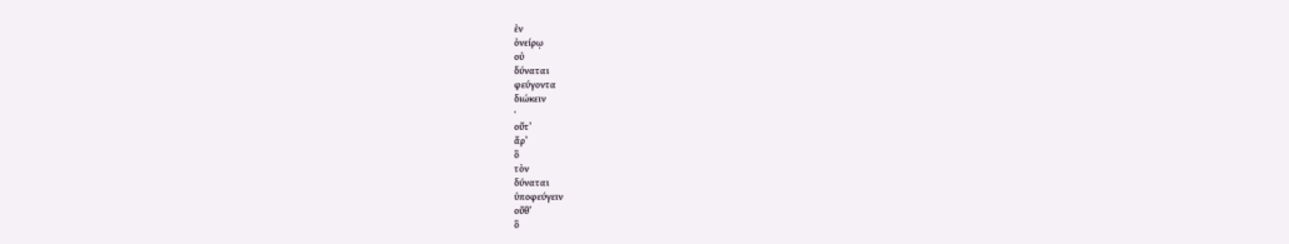ἐν
ὀνείρῳ
οὐ
δύναται
φεύγοντα
διώκειν
·
οὔτʼ
ἄρʼ
ὃ
τὸν
δύναται
ὑποφεύγειν
οὔθʼ
ὃ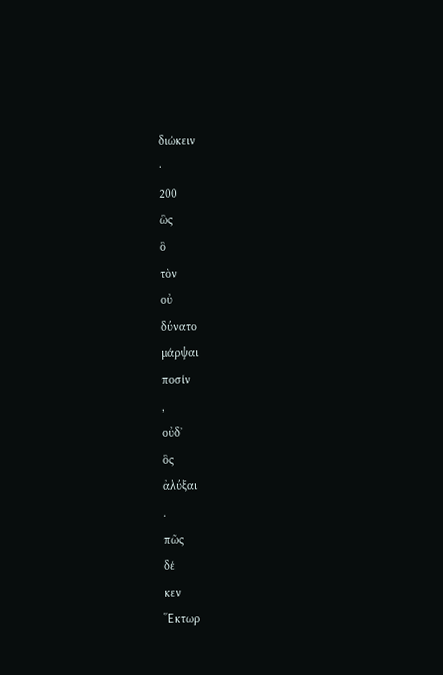διώκειν
·
200
ὣς
ὃ
τὸν
οὐ
δύνατο
μάρψαι
ποσίν
,
οὐδʼ
ὃς
ἀλύξαι
.
πῶς
δέ
κεν
Ἕκτωρ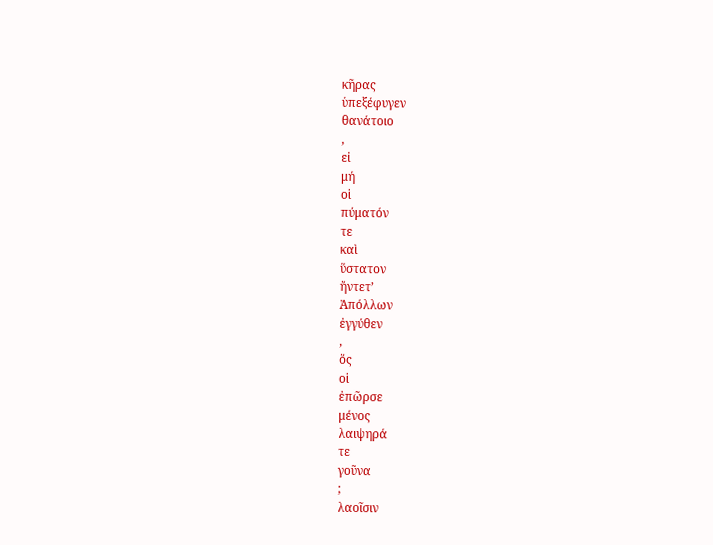κῆρας
ὑπεξέφυγεν
θανάτοιο
,
εἰ
μή
οἱ
πύματόν
τε
καὶ
ὕστατον
ἤντετʼ
Ἀπόλλων
ἐγγύθεν
,
ὅς
οἱ
ἐπῶρσε
μένος
λαιψηρά
τε
γοῦνα
;
λαοῖσιν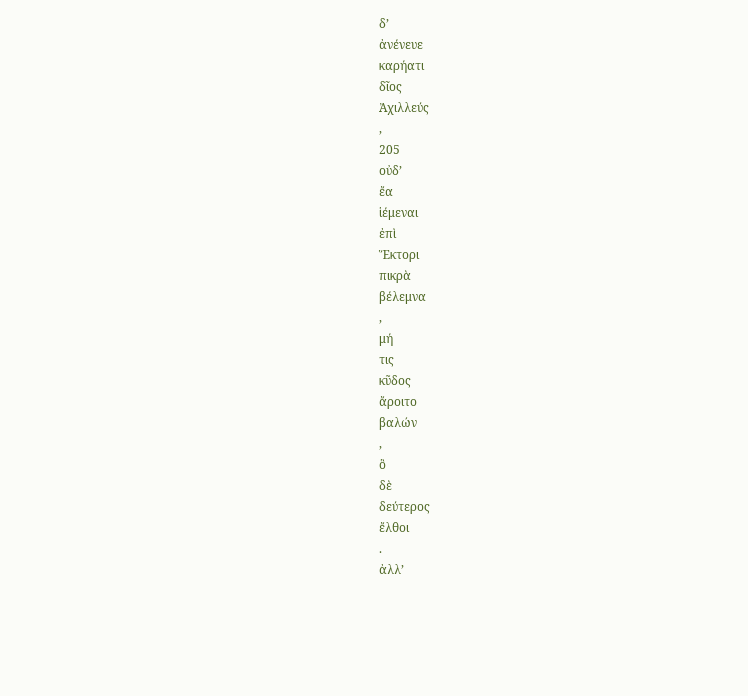δʼ
ἀνένευε
καρήατι
δῖος
Ἀχιλλεύς
,
205
οὐδʼ
ἔα
ἱέμεναι
ἐπὶ
Ἕκτορι
πικρὰ
βέλεμνα
,
μή
τις
κῦδος
ἄροιτο
βαλών
,
ὃ
δὲ
δεύτερος
ἔλθοι
.
ἀλλʼ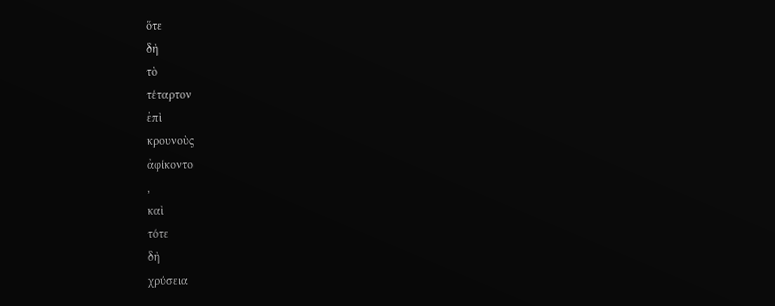ὅτε
δὴ
τὸ
τέταρτον
ἐπὶ
κρουνοὺς
ἀφίκοντο
,
καὶ
τότε
δὴ
χρύσεια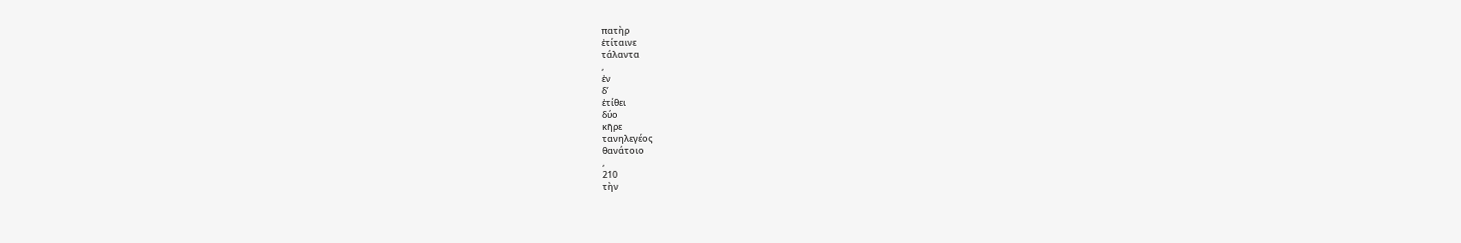πατὴρ
ἐτίταινε
τάλαντα
,
ἐν
δʼ
ἐτίθει
δύο
κῆρε
τανηλεγέος
θανάτοιο
,
210
τὴν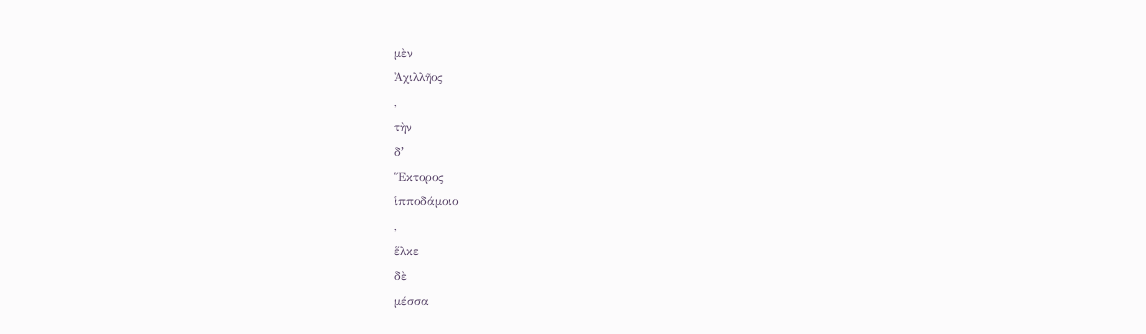μὲν
Ἀχιλλῆος
,
τὴν
δʼ
Ἕκτορος
ἱπποδάμοιο
,
ἕλκε
δὲ
μέσσα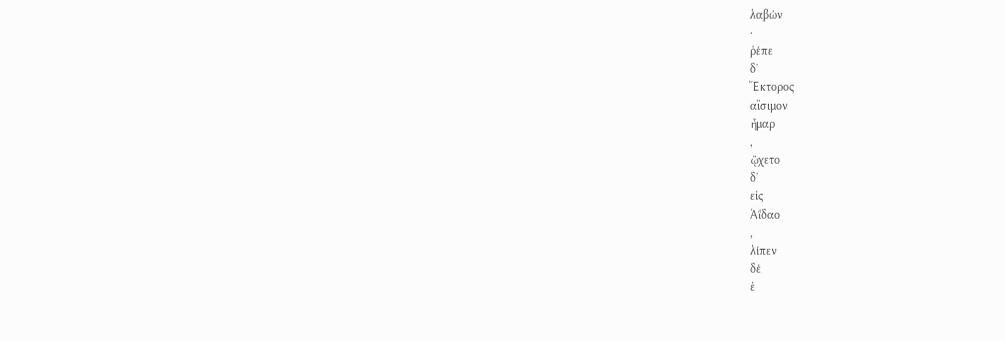λαβών
·
ῥέπε
δʼ
Ἕκτορος
αἴσιμον
ἦμαρ
,
ᾤχετο
δʼ
εἰς
Ἀΐδαο
,
λίπεν
δέ
ἑ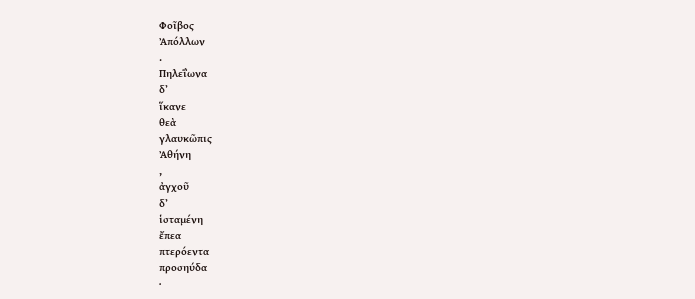Φοῖβος
Ἀπόλλων
.
Πηλεΐωνα
δʼ
ἵκανε
θεὰ
γλαυκῶπις
Ἀθήνη
,
ἀγχοῦ
δʼ
ἱσταμένη
ἔπεα
πτερόεντα
προσηύδα
·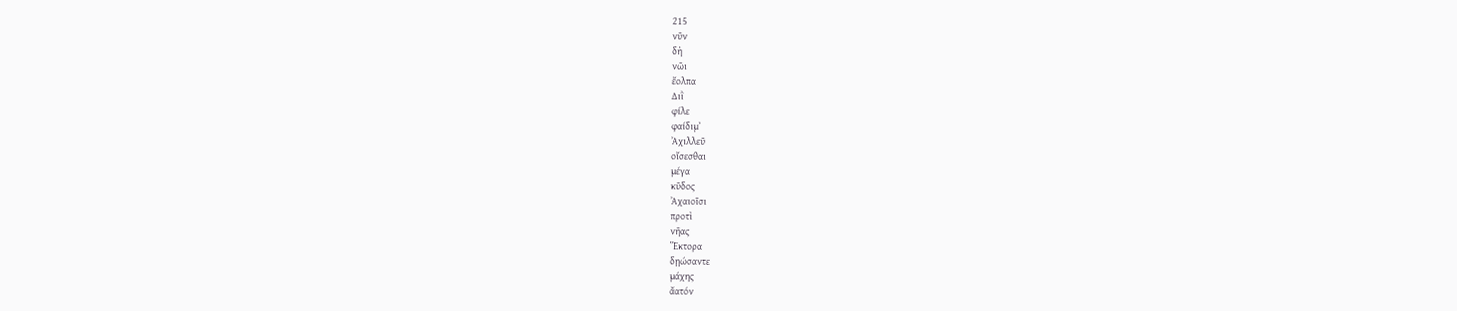215
νῦν
δὴ
νῶι
ἔολπα
Διῒ
φίλε
φαίδιμʼ
Ἀχιλλεῦ
οἴσεσθαι
μέγα
κῦδος
Ἀχαιοῖσι
προτὶ
νῆας
Ἕκτορα
δῃώσαντε
μάχης
ἄατόν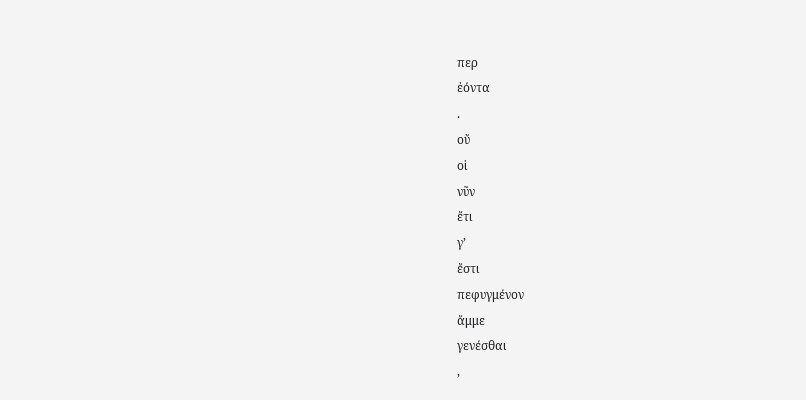περ
ἐόντα
.
οὔ
οἱ
νῦν
ἔτι
γʼ
ἔστι
πεφυγμένον
ἄμμε
γενέσθαι
,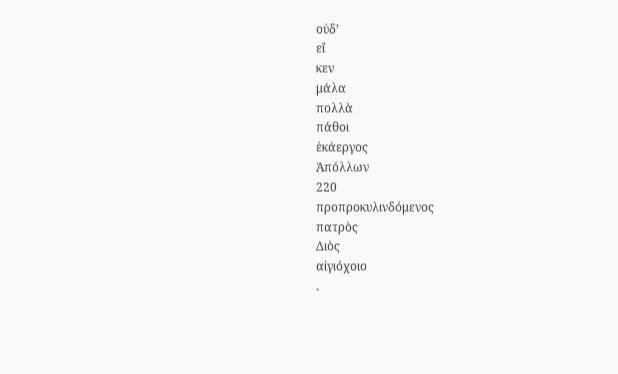οὐδʼ
εἴ
κεν
μάλα
πολλὰ
πάθοι
ἑκάεργος
Ἀπόλλων
220
προπροκυλινδόμενος
πατρὸς
Διὸς
αἰγιόχοιο
.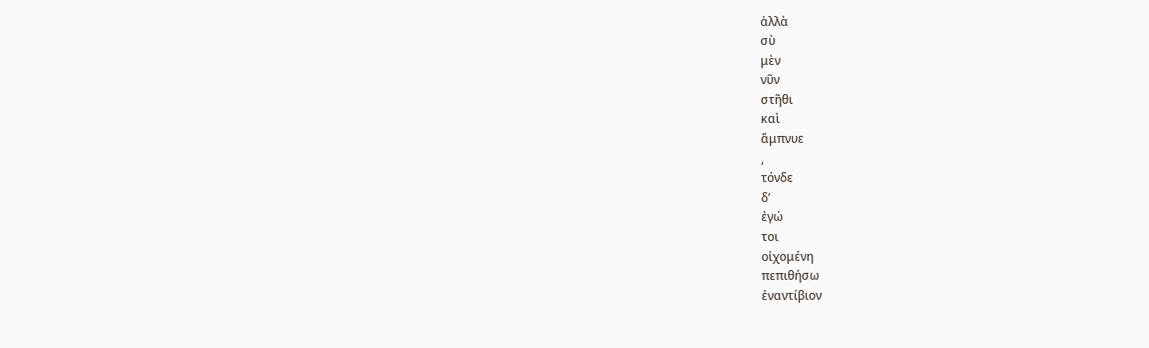ἀλλὰ
σὺ
μὲν
νῦν
στῆθι
καὶ
ἄμπνυε
,
τόνδε
δʼ
ἐγώ
τοι
οἰχομένη
πεπιθήσω
ἐναντίβιον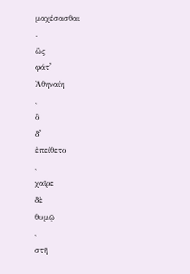μαχέσασθαι
.
ὣς
φάτʼ
Ἀθηναίη
,
ὃ
δʼ
ἐπείθετο
,
χαῖρε
δὲ
θυμῷ
,
στῆ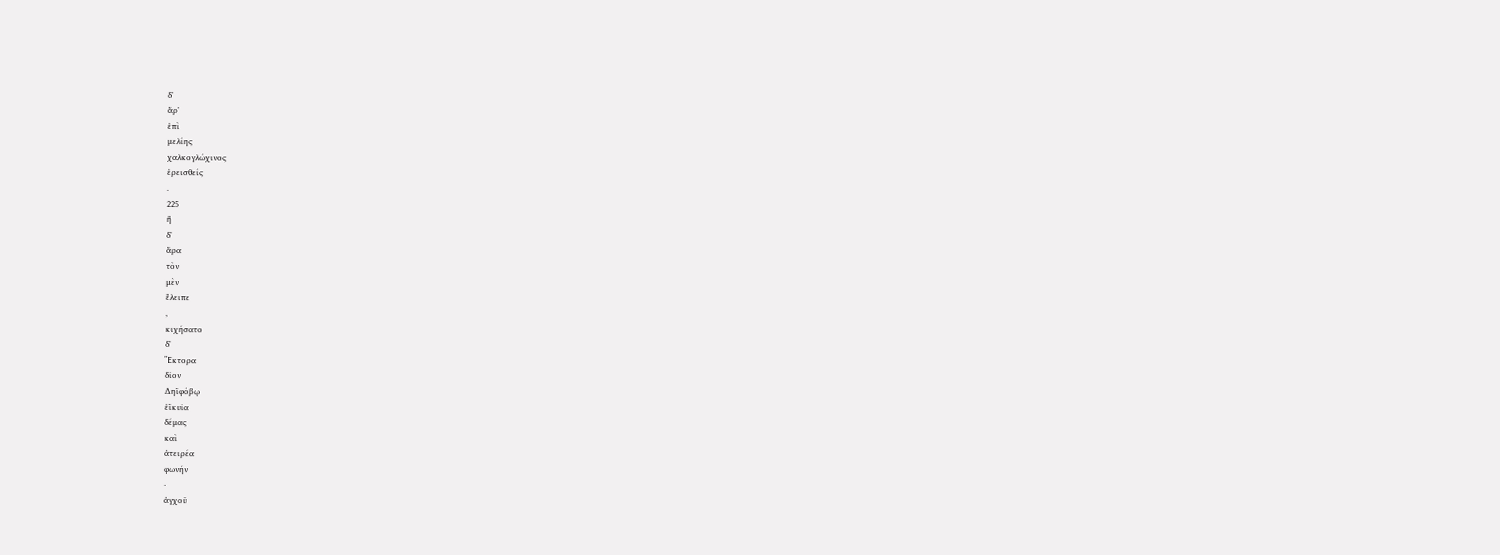δʼ
ἄρʼ
ἐπὶ
μελίης
χαλκογλώχινος
ἐρεισθείς
.
225
ἣ
δʼ
ἄρα
τὸν
μὲν
ἔλειπε
,
κιχήσατο
δʼ
Ἕκτορα
δῖον
Δηϊφόβῳ
ἐϊκυῖα
δέμας
καὶ
ἀτειρέα
φωνήν
·
ἀγχοῦ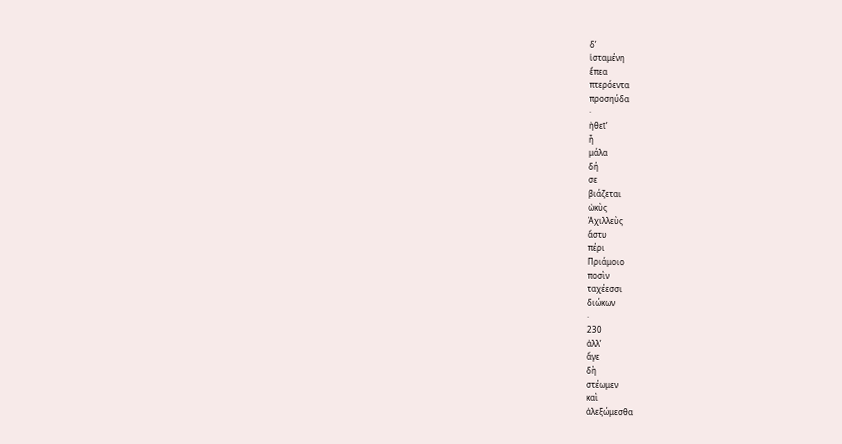δʼ
ἱσταμένη
ἔπεα
πτερόεντα
προσηύδα
·
ἠθεῖʼ
ἦ
μάλα
δή
σε
βιάζεται
ὠκὺς
Ἀχιλλεὺς
ἄστυ
πέρι
Πριάμοιο
ποσὶν
ταχέεσσι
διώκων
·
230
ἀλλʼ
ἄγε
δὴ
στέωμεν
καὶ
ἀλεξώμεσθα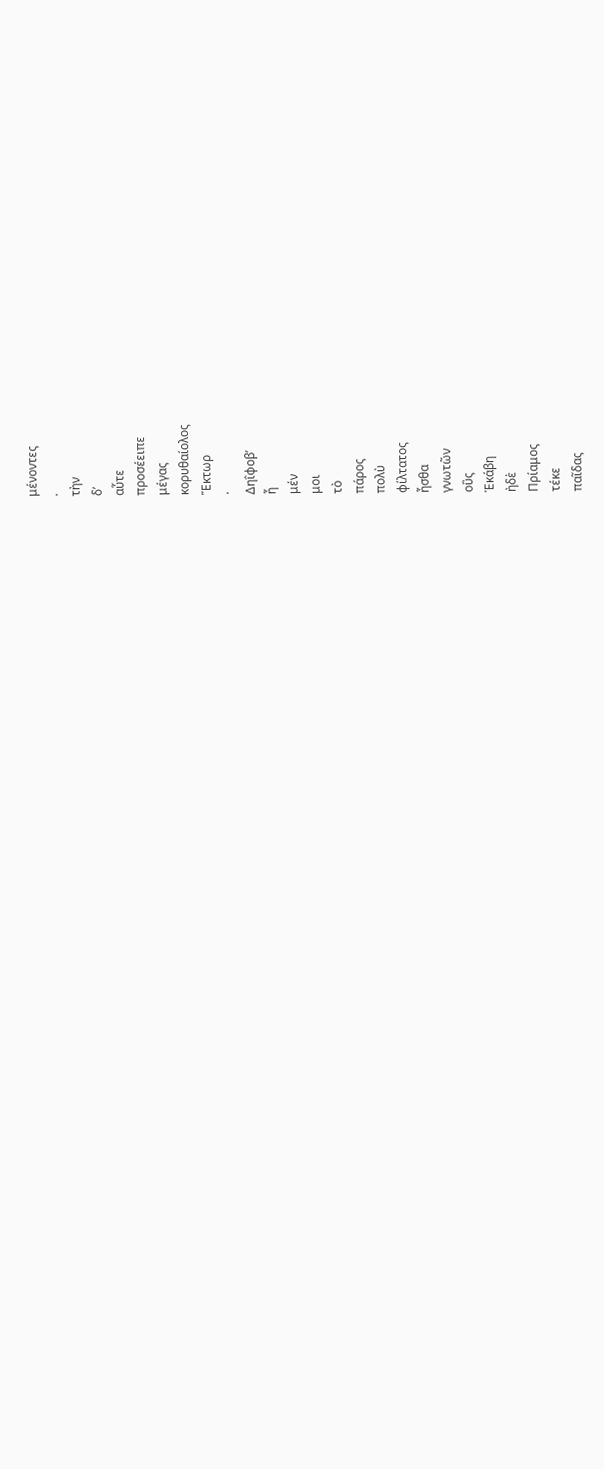μένοντες
.
τὴν
δʼ
αὖτε
προσέειπε
μέγας
κορυθαίολος
Ἕκτωρ
·
Δηΐφοβʼ
ἦ
μέν
μοι
τὸ
πάρος
πολὺ
φίλτατος
ἦσθα
γνωτῶν
οὓς
Ἑκάβη
ἠδὲ
Πρίαμος
τέκε
παῖδας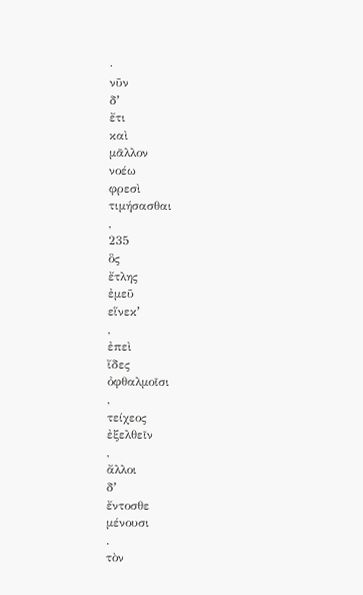·
νῦν
δʼ
ἔτι
καὶ
μᾶλλον
νοέω
φρεσὶ
τιμήσασθαι
,
235
ὃς
ἔτλης
ἐμεῦ
εἵνεκʼ
,
ἐπεὶ
ἴδες
ὀφθαλμοῖσι
,
τείχεος
ἐξελθεῖν
,
ἄλλοι
δʼ
ἔντοσθε
μένουσι
.
τὸν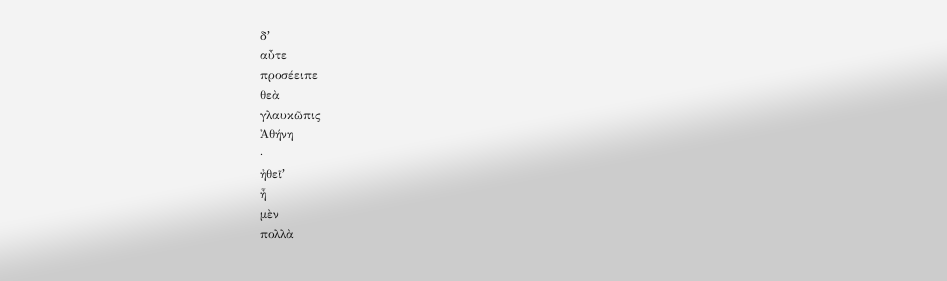δʼ
αὖτε
προσέειπε
θεὰ
γλαυκῶπις
Ἀθήνη
·
ἠθεῖʼ
ἦ
μὲν
πολλὰ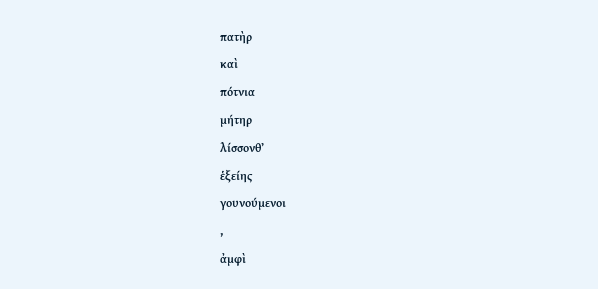πατὴρ
καὶ
πότνια
μήτηρ
λίσσονθʼ
ἑξείης
γουνούμενοι
,
ἀμφὶ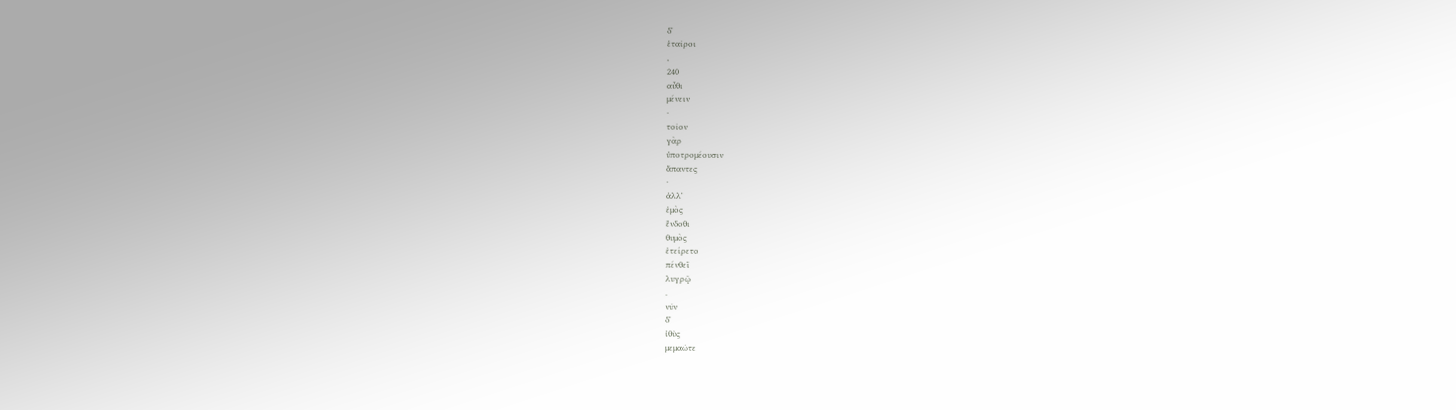δʼ
ἑταῖροι
,
240
αὖθι
μένειν
·
τοῖον
γὰρ
ὑποτρομέουσιν
ἅπαντες
·
ἀλλʼ
ἐμὸς
ἔνδοθι
θυμὸς
ἐτείρετο
πένθεϊ
λυγρῷ
.
νῦν
δʼ
ἰθὺς
μεμαῶτε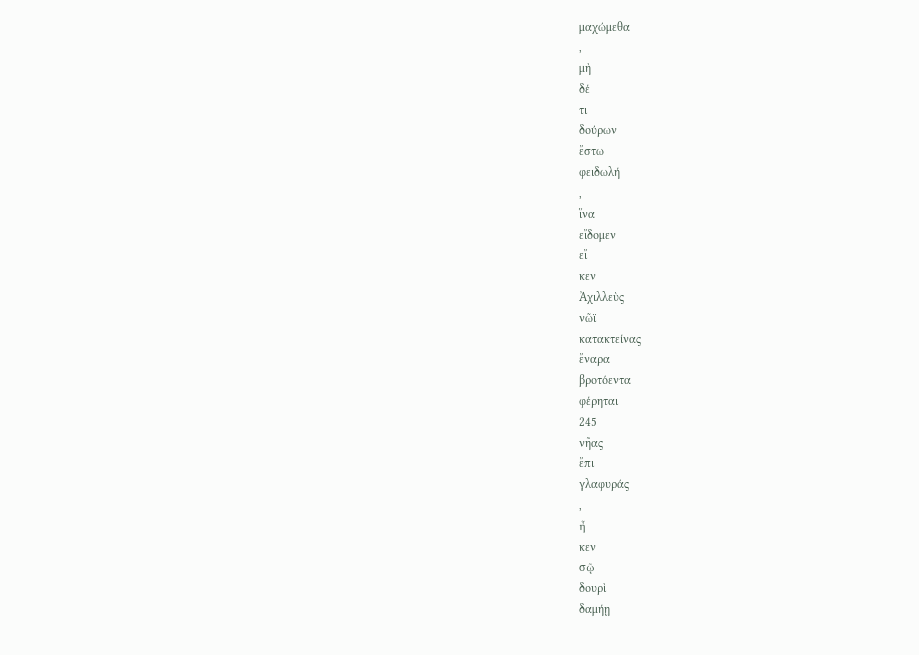μαχώμεθα
,
μὴ
δέ
τι
δούρων
ἔστω
φειδωλή
,
ἵνα
εἴδομεν
εἴ
κεν
Ἀχιλλεὺς
νῶϊ
κατακτείνας
ἔναρα
βροτόεντα
φέρηται
245
νῆας
ἔπι
γλαφυράς
,
ἦ
κεν
σῷ
δουρὶ
δαμήῃ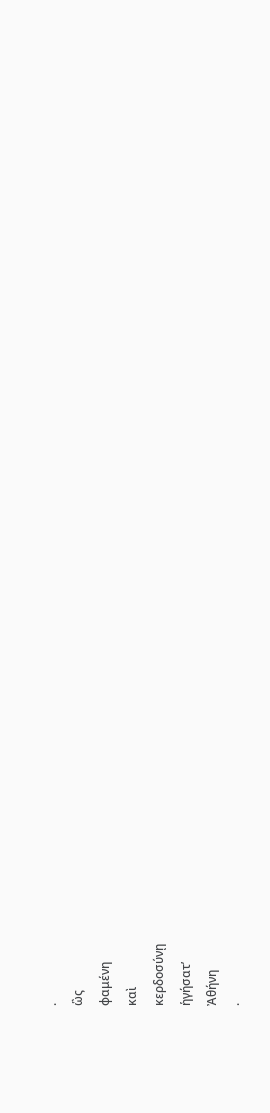.
ὣς
φαμένη
καὶ
κερδοσύνῃ
ἡγήσατʼ
Ἀθήνη
·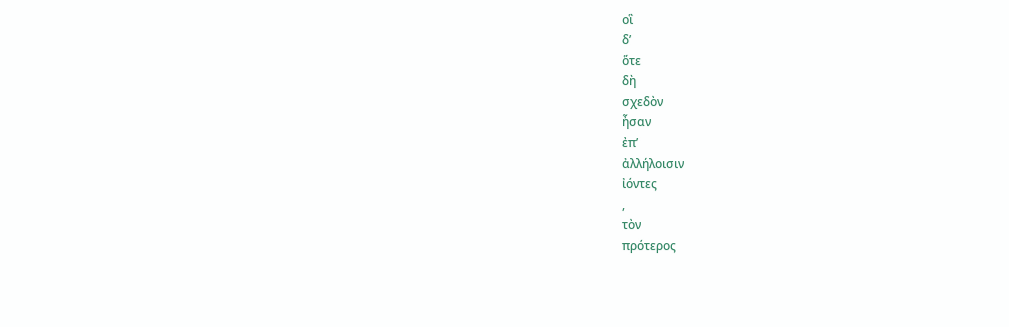οἳ
δʼ
ὅτε
δὴ
σχεδὸν
ἦσαν
ἐπʼ
ἀλλήλοισιν
ἰόντες
,
τὸν
πρότερος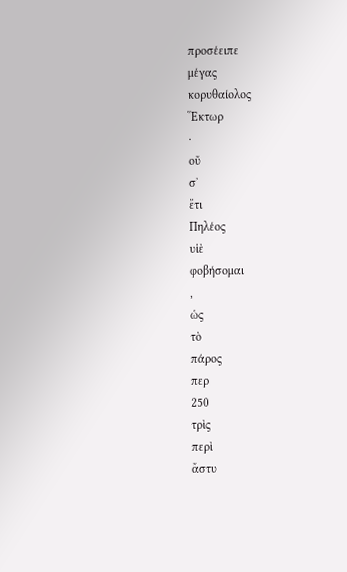προσέειπε
μέγας
κορυθαίολος
Ἕκτωρ
·
οὔ
σʼ
ἔτι
Πηλέος
υἱὲ
φοβήσομαι
,
ὡς
τὸ
πάρος
περ
250
τρὶς
περὶ
ἄστυ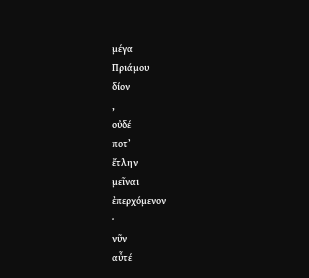μέγα
Πριάμου
δίον
,
οὐδέ
ποτʼ
ἔτλην
μεῖναι
ἐπερχόμενον
·
νῦν
αὖτέ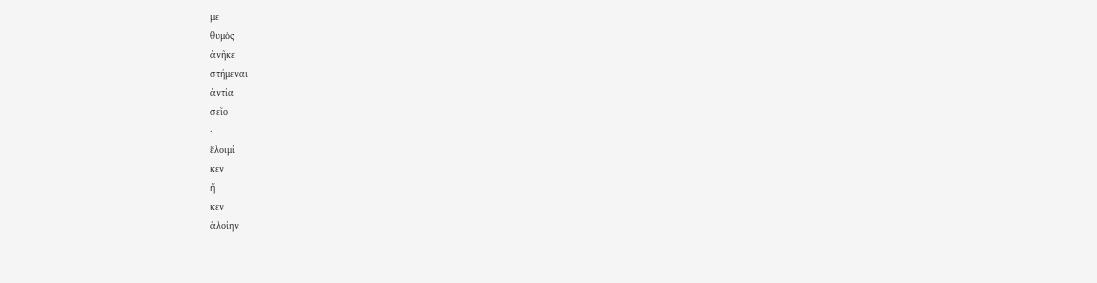με
θυμὸς
ἀνῆκε
στήμεναι
ἀντία
σεῖο
·
ἕλοιμί
κεν
ἤ
κεν
ἁλοίην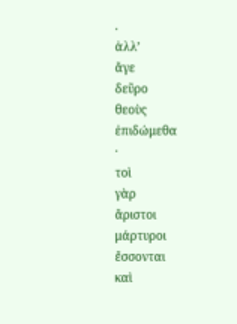.
ἀλλʼ
ἄγε
δεῦρο
θεοὺς
ἐπιδώμεθα
·
τοὶ
γὰρ
ἄριστοι
μάρτυροι
ἔσσονται
καὶ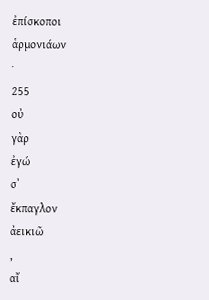ἐπίσκοποι
ἁρμονιάων
·
255
οὐ
γὰρ
ἐγώ
σʼ
ἔκπαγλον
ἀεικιῶ
,
αἴ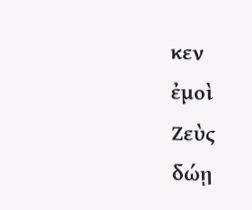κεν
ἐμοὶ
Ζεὺς
δώῃ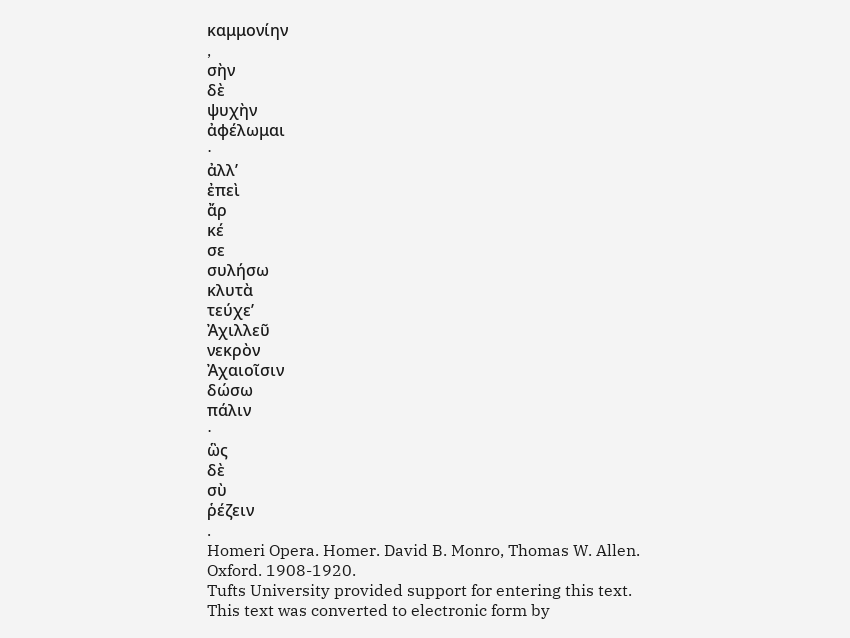καμμονίην
,
σὴν
δὲ
ψυχὴν
ἀφέλωμαι
·
ἀλλʼ
ἐπεὶ
ἄρ
κέ
σε
συλήσω
κλυτὰ
τεύχεʼ
Ἀχιλλεῦ
νεκρὸν
Ἀχαιοῖσιν
δώσω
πάλιν
·
ὣς
δὲ
σὺ
ῥέζειν
.
Homeri Opera. Homer. David B. Monro, Thomas W. Allen. Oxford. 1908-1920.
Tufts University provided support for entering this text.
This text was converted to electronic form by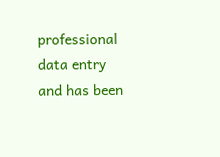professional data entry and has been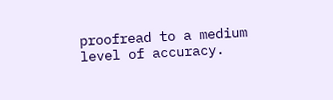proofread to a medium level of accuracy.